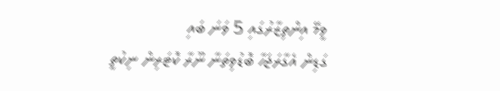ވީމޭ އިންތިޒާރުގައި 5 ވަނަ ބައި
ގަޑިން އެގާރަޖަހާ ބޮޑުވިތަނާ ނޫރާ ކޮޓަރިން ނިކުތީ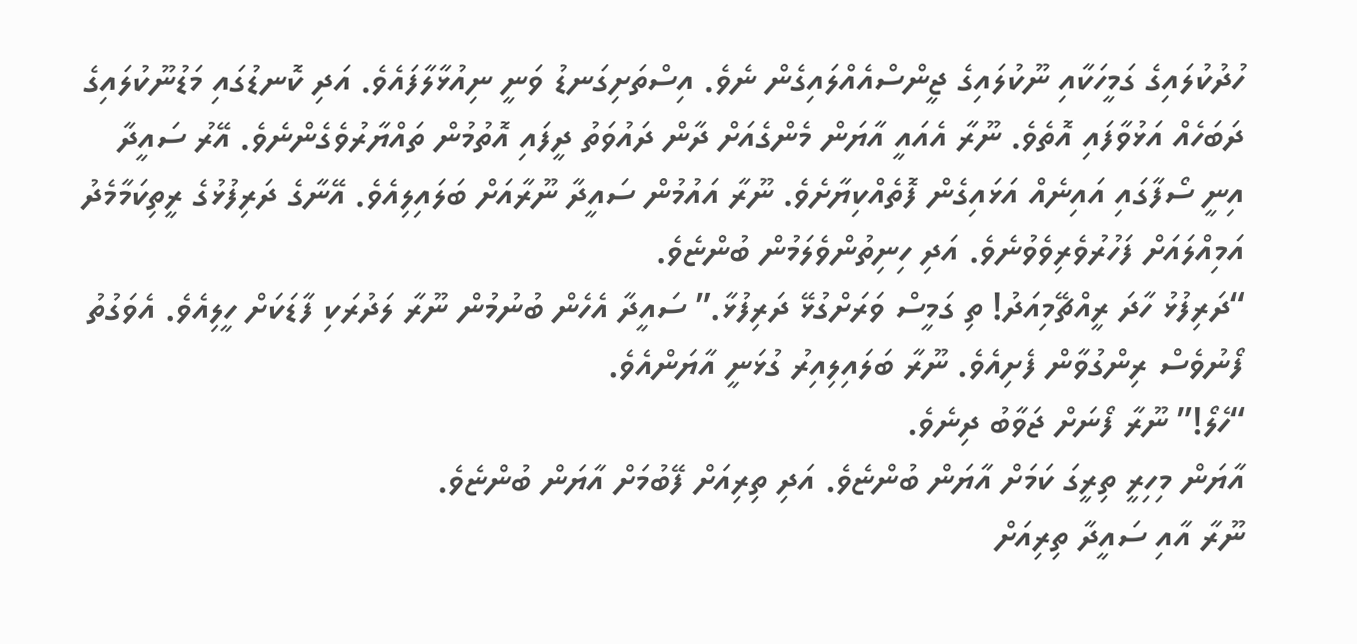ހުދުކުލައިގެ ގަމީހަކާއި ނޫކުލައިގެ ޖީންސްއެއްލައިގެން ނެވެ. އިސްތަށިގަނޑު ވަނީ ނިއުޅާލާފައެވެ. އަދި ކޮނޑުގައި މަޑުނޫކުލައިގެ ދަބަހެއް އަޅުވާފައި އޮތެވެ. ނޫރާ އެއައީ އާޔަން މެންގެއަށް ދާން ދައުވަތު ދީފައި އޮތުމުން ތައްޔާރުވެގެންނެވެ. އޭރު ސައީދާ އިނީ ސޯފާގައި އައިނެއް އަޅައިގެން ފޮތެއްކިޔާށެވެ. ނޫރާ އައުމުން ސައީދާ ނޫރާއަށް ބަލައިލިއެވެ. އޭނާގެ ދަރިފުޅުގެ ރީތިކަމާމެދު އަމިއްލައަށް ފަހުރުވެރިވެވުނެވެ. އަދި ހިނިތުންވެލަމުން ބުންޏެވެ.
“ދަރިފުޅު ހާދަ ރީއްޗޭމިއަދު! ތި ގަމީސް ވަރަށްގުޅޭ ދަރިފުޅާ.” ސައީދާ އެހެން ބުނުމުން ނޫރާ ލަދުރަކި ފާޑަކަށް ހީލިއެވެ. އެވަގުތު ފޯނުވެސް ރިންގުވާން ފެށިއެވެ. ނޫރާ ބަލައިލިއިރު ގުޅަނީ އާޔަންއެވެ.
“ހެލޯ!” ނޫރާ ފޯނަށް ޖަވާބު ދިނެވެ.
އާޔަން މިހިރީ ތިރީގަ ކަމަށް އާޔަން ބުންޏެވެ. އަދި ތިރިއަށް ފޭބުމަށް އާޔަން ބުންޏެވެ.
ނޫރާ އާއި ސައީދާ ތިރިއަށް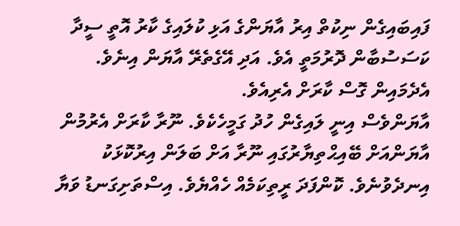ފައިބައިގެން ނިކުތް އިރު އާޔަންގެ އަޅި ކުލައިގެ ކާރު އޮތީ ސީދާ ކަސަސުބާން ދޮރުމަތީ އެވެ. އަދި އޭގެތެރޭ އާޔަން އިނެވެ. އެދެމައިން ގޮސް ކާރަށް އެރިއެވެ.
އާޔަންވެސް އިނީ ލައިގެން ހުދު ގަމީހެކެވެ. ނޫރާ ކާރަށް އެރުމުން އާޔަންއަށް ބޭއިޙްތިޔާރުގައި ނޫރާ އަށް ބަލަން އިރުކޮޅަކު އިނދެވުނެވެ. ކޮންފަދަ ރީތިކަމެއް ހެއްޔެވެ. އިސްތަށިގަނޑު ވަޔާ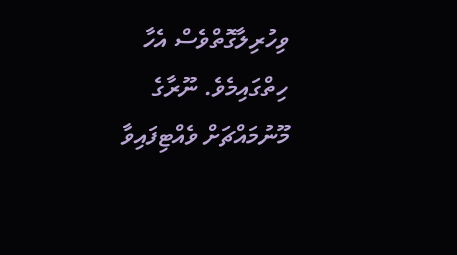ވިހުރިލާގޮތްވެސް އެހާ ހިތްގައިމެވެ. ނޫރާގެ މޫނުމައްޗަށް ވެއްޓިފައިވާ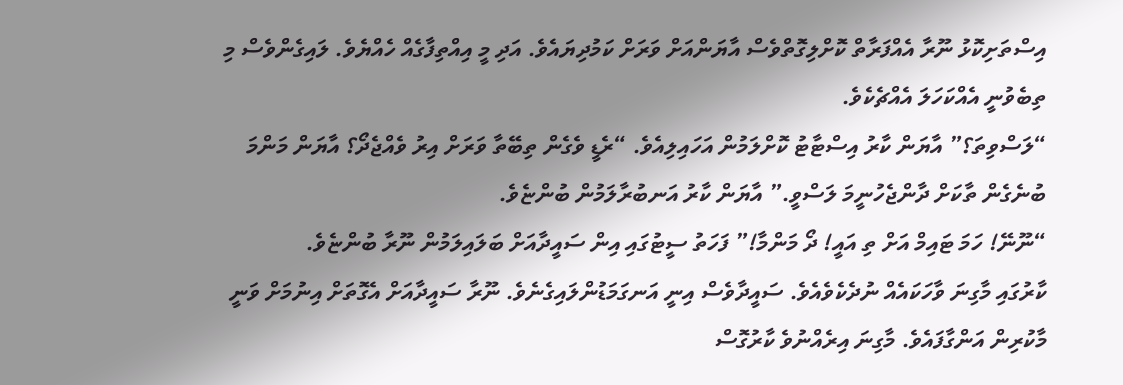އިސްތަށިކޮޅު ނޫރާ އެއްފަރާތް ކޮށްލިގޮތްވެސް އާޔަންއަށް ވަރަށް ކަމުދިޔައެވެ. އަދި މީ އިއްތިފާގެއް ހެއްޔެވެ. ލައިގެންވެސް މި ތިބެވުނީ އެއްކަހަލަ އެއްޗެކެވެ.
“ލަސްވިތަ؟” އާޔަން ކާރު އިސްޓާޓު ކޮށްލަމުން އަހައިލިއެވެ. “ރެޑީ ވެގެން ތިބޭތާ ވަރަށް އިރު ވެއްޖެދޯ؟ އާޔަން މަންމަ ބުނެގެން ތާކަށް ދާންޖެހުނީމަ ލަސްވީ.” އާޔަން ކާރު އަނބުރާލަމުން ބުންޏެވެ.
“ނޫނޭ! ހަމަ ޓައިމް އަށް ތި އައީ! ދޯ މަންމާ!” ފަހަތު ސީޓުގައި އިން ސައީދާއަށް ބަލައިލަމުން ނޫރާ ބުންޏެވެ.
ކާރުގައި މާގިނަ ވާހަކައެއް ނުދެކެވެއެވެ. ސައީދާވެސް އިނީ އަނގަމަޑުންލައިގެނެވެ. ނޫރާ ސައީދާއަށް އެގޮތަށް އިނުމަށް ވަނީ މާކުރިން އަންގާފައެވެ. މާގިނަ އިރެއްނުވެ ކާރުގޮސް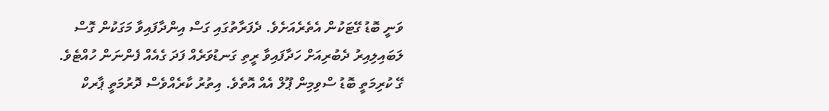ވަނީ ބޮޑު ގޭޓަކުން އެތެރެއަށެވެ. ދެފަރާތުގައި ގަސް އިންދާފައިވާ މަގަކުން ގޮސް ލަބައިލިއިރު ދެބުރިއަށް ހަދާފައިވާ ރީތި ގަނޑުވަރެއް ފަދަ ގެއެއް ފެންނަން ހުއްޓެވެ. ގޭ ކުރިމަތީ ބޮޑު ސްވިމިން ޕޫލް އެއް އޮތެވެ. އިތުރު ކާރެއްވެސް ދޮރުމަތީ ޕާރކް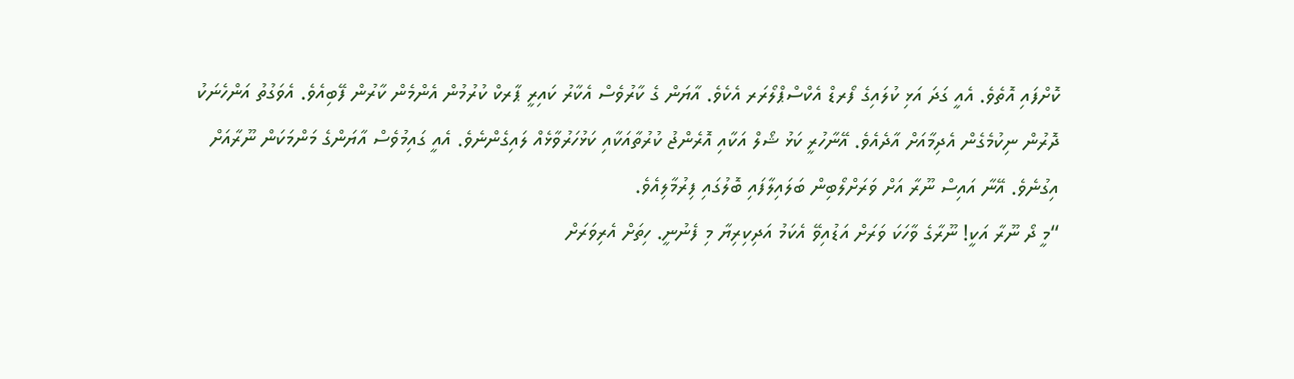ކޮށްފައި އޮތެވެ. އެއީ ގަދަ އަޅި ކުލައިގެ ފޯރޑް އެކްސްޕްލޯރަރ އެކެވެ. އާޔަން ގެ ކާރުވެސް އެކާރު ކައިރީ ޕާރކް ކުރުމުން އެންމެން ކާރުން ފޭބިއެވެ. އެވަގުތު އަންހެނަކު ދޮރުން ނިކުމެގެން އެދިމާއަށް އާދެއެވެ. އޭނާހުރީ ކަޅު ޝޯލް އަކާއި އޮރެންޖު ކުރުތާއަކާއި ކަޅުހަރުވާޅެއް ލައިގެންނެވެ. އެއީ ގައިމުވެސް އާޔަންގެ މަންމަކަން ނޫރާއަށް އިގުނެވެ. އޭނާ އައިސް ނޫރާ އަށް ވަރަށްލޯބިން ބަލައިލާފައި ބޮލުގައި ފިރުމާލިއެވެ.
“މީ ދޯ ނޫރާ އަކީ! ނޫރާގެ ވާހަކަ ވަރަށް އަޑުއިވޭ އެކަމު އަދިކިރިޔާ މި ފެނުނީ. ހިތަށް އެރިވަރަށް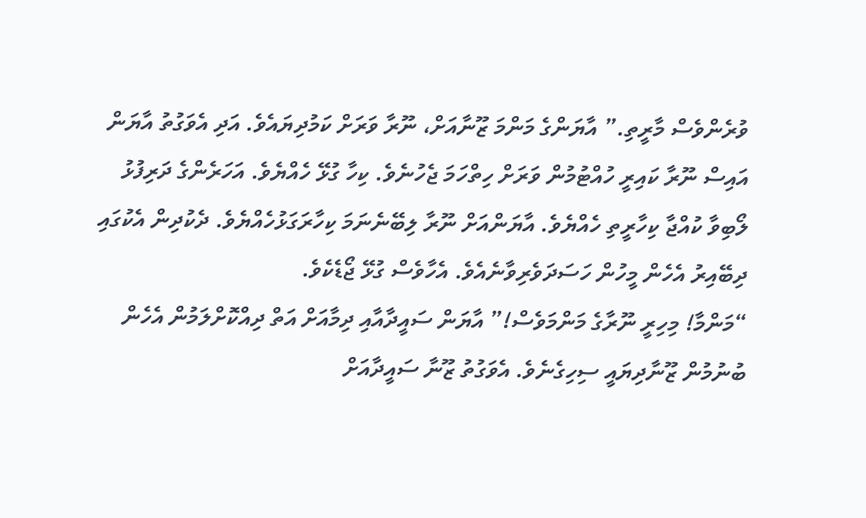ވުރެންވެސް މާރީތި.” އާޔަންގެ މަންމަ ޒޫނާއަށް، ނޫރާ ވަރަށް ކަމުދިޔައެވެ. އަދި އެވަގުތު އާޔަން އައިސް ނޫރާ ކައިރީ ހުއްޓުމުން ވަރަށް ހިތްހަމަ ޖެހުނެވެ. ކިހާ ގުޅޭ ހެއްޔެވެ. އަހަރެންގެ ދަރިފުޅު ލޯބިވާ ކުއްޖާ ކިހާރީތި ހެއްޔެވެ. އާޔަންއަށް ނޫރާ ލިބޭނެނަމަ ކިހާރަގަޅުހެއްޔެވެ. ދެކުދިން އެކުގައި ދިބޭއިރު އެހެން މީހުން ހަސަދަވެރިވާނެއެވެ. އެހާވެސް ގުޅޭ ޖޯޑެކެވެ.
“މަންމާ! މިހިރީ ނޫރާގެ މަންމަވެސް!” އާޔަން ސައީދާއާއި ދިމާއަށް އަތް ދިއްކޮށްލަމުން އެހެން ބުނުމުން ޒޫނާދިޔައީ ސިހިގެނެވެ. އެވަގުތު ޒޫނާ ސައީދާއަށް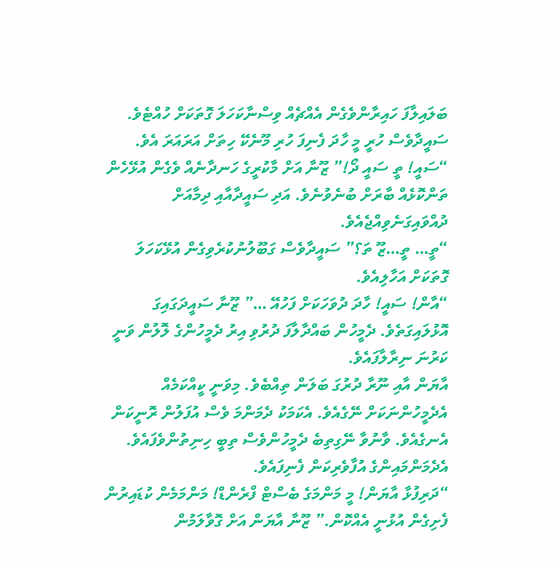ބަލައިލާފަ ހައިރާންވެގެން އެއްޗެއް ވިސްނާކަހަލަ ގޮތަކަށް ހުއްޓެވެ. ސައީދާވެސް ހުރީ މީ ހާދަ ފެނިފަ ހުރި މޫނެކޭ ހިތަށް އަރައަރަ އެވެ.
“ސައީ! ތީ ސައީ ދޯ!” ޒޫނާ އަށް މާކުރީގެ ހަނދާނެއް ވެގެން އުޅޭހެން ތަންކޮޅެއް ބާރަށް ބުނެވުނެވެ. އަދި ސައީދާއާއި ދިމާއަށް ދުއްވައިގަނެވިއްޖެއެވެ.
“ތީ… ތީ…ޒޫ ތަ؟” ސައީދާވެސް ގަބޫލުނުކުރެވިގެން އުޅޭކަހަލަ ގޮތަކަށް އަހާލިއެވެ.
“އާން! ސައީ! ހާދަ ދުވަހަކަށް ފަހުއޭ …” ޒޫނާ ސައީދަގައިގަ އޮޅުލައިގަތެވެ. ދެމީހުން ބައްދާލާފަ ދުރުވި އިރު ދެމީހުންގެ ލޮލުން ވަނީ ކަރުނަ ނިރާލާފައެވެ.
އާޔަން އާއި ނޫރާ ދުރުގަ ބަލަން ތިއްބެވެ. މިވަނީ ކީއްކަމެއް އެދެމީހުންނަކަށް ނޭގެއެވެ. އެކަމަކު ދެމަންމަ ވެސް އުފަލުން ރޮނީކަން އެނގެއެވެ. ވާނުވާ ނޭގިތިބެ ދެމީހުންވެސް ތިބީ ހިނިތުންވެފައެވެ. އެދެމަންމައިންގެ އުފާވެރިކަން ފެނިފައެވެ.
“ދަރިފުޅާ އާޔަން! މީ މަންމަގެ ބެސްޓް ފްރެންޑް! މަންމަމެން ކުޑައިރުން ފެށިގެން އުޅުނީ އެއްކޮން.” ޒޫނާ އާޔަން އަށް ގޮވާލަމުން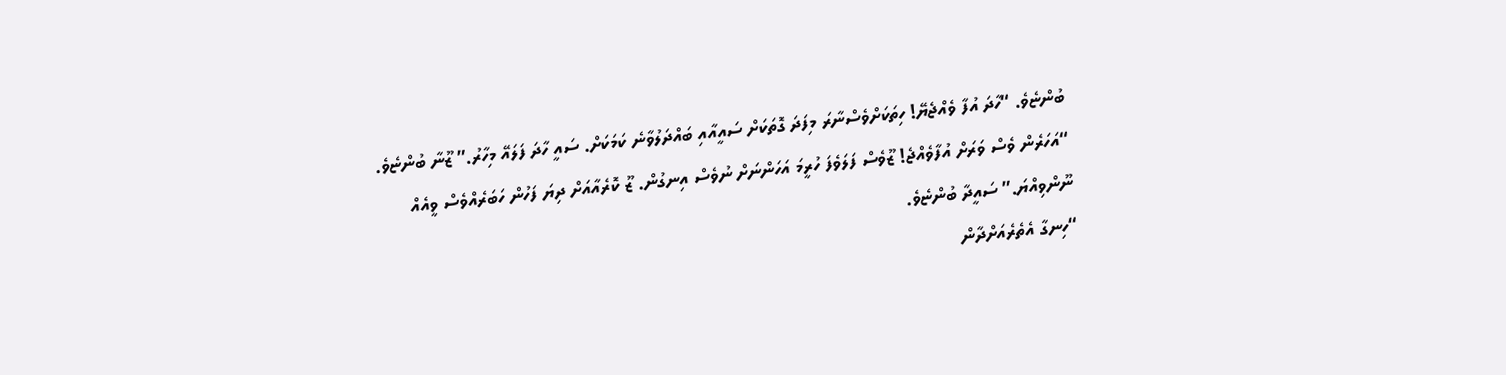ބުންޏެވެ. “ހާދަ އުފާ ވެއްޖެޔޭ! ހިތަކަށްވެސްނާރަ މިފަދަ ގޮތަކަށް ސައީއާއި ބައްދަލުވާނެ ކަމަކަށް. ސައީ ހާދަ ފަލައޭ މިހާރު.” ޒޫނާ ބުންޏެވެ.
“އަހަރެން ވެސް ވަރަށް އުފާވެއްޖެ! ޒޫވެސް ފަލަވެފަ ހުރީމަ އަހަންނަށް ނުވެސް އިނގުން. ޒޫ ކޮރެއާއަށް ދިޔަ ފަހުން ހަބަރެއްވެސް ވީއެއް ނޫންވިއްޔަ.” ސައީދާ ބުންޏެވެ.
“ހިނގާ އެތެރެއަށްދާން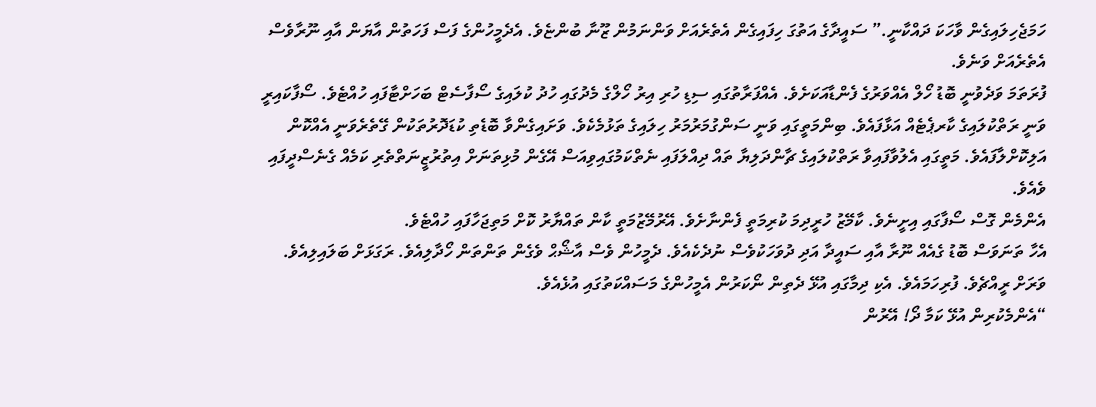ހަމަޖެހިލައިގެން ވާހަކަ ދައްކާނީ.” ސައީދާގެ އަތުގަ ހިފައިގެން އެތެރެއަށް ވަންނަމުން ޒޫނާ ބުންޏެވެ. އެދެމީހުންގެ ފަސް ފަހަތުން އާޔަން އާއި ނޫރާވެސް އެތެރެއަށް ވަނެވެ.
ފުރަތަމަ ވަދެވުނީ ބޮޑު ހޯލް އެއްވަރުގެ ފެންޑާއަކަށެވެ. އެއްފަރާތުގައި ސިޑި ހުރި އިރު ހޯލްގެ މެދުގައި ހުދު ކުލައިގެ ސޯފާސެޓް ބަހަށްޓާފައި ހުއްޓެވެ. ސޯފާކައިރީ ވަނީ ރަތްކުލައިގެ ކާރޕެޓެއް އަޅާފައެވެ. ބިންމަތީގައި ވަނީ ސަންގުމަރުމަރު ހިލައިގެ ތަޅުމެކެވެ. ވަށައިގެންވާ ބޮޑެތި ކުޑަދޮރުތަކުން ގޭތެރެވަނީ އެއްކޮން އަލިކޮށްލާފައެވެ. މަތީގައި އެލުވާފައިވާ ރަތްކުލައިގެ ޗާންދަލިޔާ ތައް ދިއްލަފައި ނެތްކަމުގައިވިއަސް އޭގެން މުޅިތަނަށް އިތުރުޒީނަތްތެރި ކަމެއް ގެނެސްދީފައި ވެއެވެ.
އެންމެން ގޮސް ސޯފާގައި އިށީނެވެ. ކާމޭޒު ހުރީދިމަ ކުރިމަތީ ފެންނާށެވެ. އޭރުމޭޒުމަތީ ކާން ތައްޔާރު ކޮށް މަތިޖަހާފައި ހުއްޓެވެ.
އެހާ ތަނަވަސް ބޮޑު ގެއެއް ނޫރާ އާއި ސައީދާ އަދި ދުވަހަކުވެސް ނުދެކެއެވެ. ދެމީހުން ވެސް އާޝޯޙް ވެގެން ތަންތަން ހޯދާލިއެވެ. ރަގަޅަށް ބަލައިލިއެވެ. ވަރަށް ރީއްޗެވެ. ފުރިހަމައެވެ. އެކި ދިމާގައި އުޅޭ ދެތިން ނޯކަރުން އެމީހުންގެ މަސައްކަތުގައި އުޅެއެވެ.
“އެންމެކުރިން އުޅޭ ކަމާ ދޯ! އޭރުން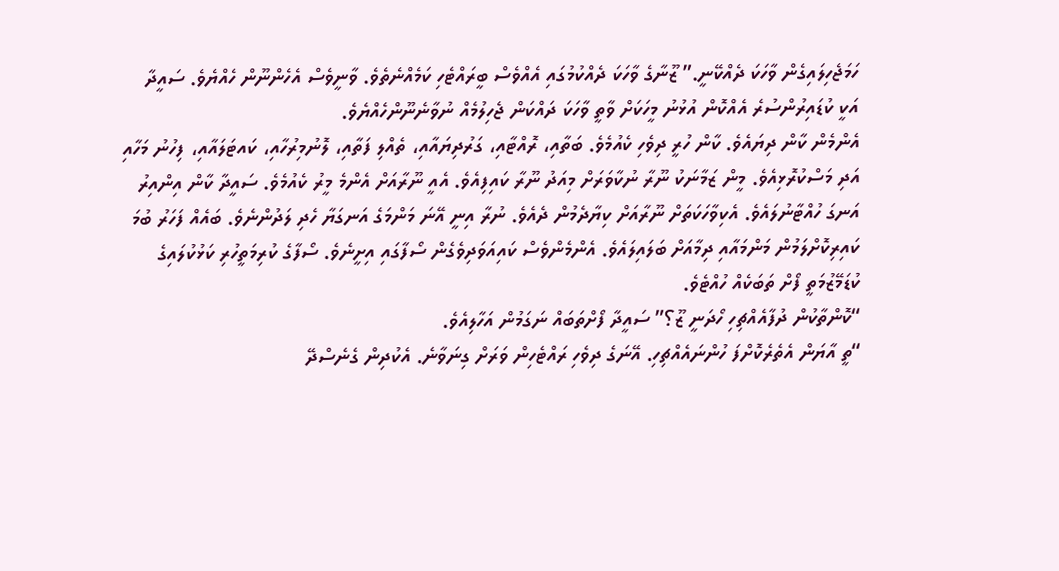ހަމަޖެހިލައިގެން ވާހަކަ ދެއްކޭނީ.” ޒޫނާގެ ވާހަކަ ދެއްކުމުގައި އެއްވެސް ބީރައްޓެހި ކަމެއްނެތެވެ. ވާނީވެސް އެހެންނޫން ހެއްޔެވެ. ސައީދާ އަކީ ކުޑައިރުންސުރެ އެއްކޮން އުޅުނު މީހަކަށް ވާތީ ވާހަކަ ދައްކަން ޖެހިލުމެއް ނުވާނެނޫންހެއްޔެވެ.
އެންމެން ކާން ދިޔައެވެ. ކާން ހުރީ ދިވެހި ކެއުމެވެ. ބަތާއި، ރޮއްޓާއި، ގަރުދިޔައާއި، ތެއްލި ފަތާއި، ލޮނުމިރުހާއި، ކައޓަލައާއި، ފިހުނު މަހާއި އަދި މަސްކުރޮޅިއެވެ. މީން ޒަމާނަކު ނޫރާ ނުކާވަރަށް މިއަދު ނޫރާ ކައިފިއެވެ. އެއީ ނޫރާއަށް އެންމެ މީރު ކެއުމެވެ. ސައީދާ ކާން އިންއިރު އަނގަ ހުއްޓާނުލައެވެ. އެކިވާހަކަތަށް ނޫރާއަށް ކިޔާދެމުން ދެއެވެ. ނުރާ އިނީ އޭނަ މަންމަގެ އަނގަޔާ ހެދި ލަދުންނެވެ. ބައެއް ފަހަރު ބުމަ ކައިރިކޮށްލަމުން މަންމައާއި ދިމާއަށް ބަލައިލައެވެ. އެންމެންވެސް ކައިއަވަދިވެގެން ސޯފާގައި އިށީނެވެ. ސޯފާގެ ކުރިމަތީހުރި ކަޅުކުލައިގެ ކުޑަމޭޒުމަތީ ފޯށް ތަބަކެއް ހުއްޓެވެ.
“ކޮންތާކުން ދުފާއެއްޗިހި ހޯދަނީ ޒޫ؟” ސައީދާ ފޯށްތަބައް ނަގަމުން އަހާލިއެވެ.
“ތީ އާޔަން އެތެރެކޮށްފަ ހުންނައެއްޗިހި. އޭނަގެ ދިވެހި ރައްޓެހިން ވަރަށް ގިނަވާނެ. އެކުދިން ގެނެސްދޭ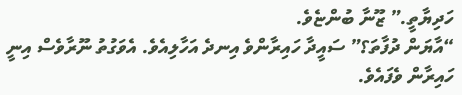ހަދިޔާތީ.” ޒޫނާ ބުންޏެވެ.
“އާޔަން ދުފާތަ؟” ސައީދާ ހައިރާންވެ އިނދެ އަހާލިއެވެ. އެވަގުތު ނޫރާވެސް އިނީ ހައިރާން ވެފައެވެ.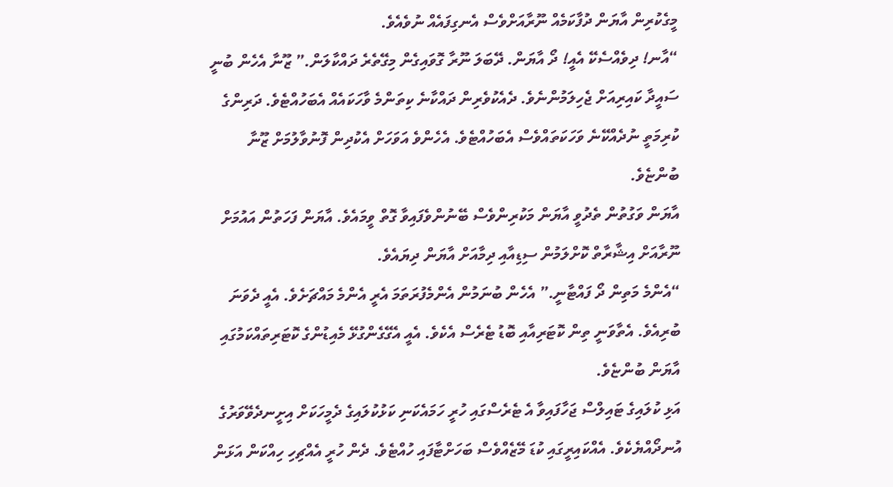މީގެކުރިން އާޔަން ދުފާކަމެއް ނޫރާއަށްވެސް އެނގިފައެއް ނުވެއެވެ.
“އާނ! ދިވެއްސެކޭ އެއީ! ދޯ އާޔަން. ދޭބަލަ ނޫރާ ގޮވައިގެން މިގޭތެރެ ދައްކާލަން.” ޒޫނާ އެހެން ބުނީ ސައީދާ ކައިރިއަށް ޖެހިލަމުންނެވެ. ދެއެކުވެރިން ދައްކާނެ ކިތަންމެ ވާހަކައެއް އެބަހުއްޓެވެ. ދަރިންގެ ކުރިމަތީ ނުދެއްކޭނެ ވަހަކަތައްވެސް އެބަހުއްޓެވެ. އެހެންވެ އަވަހަށް އެކުދިން ފޮނުވާލުމަށް ޒޫނާ ބުންޏެވެ.
އާޔަން ވަގުތުން ތެދުވީ އާޔަން މަކުރިންވެސް ބޭނުންވެފައިވާ ގޮތް ވީމައެވެ. އާޔަން ފަހަތުން އައުމަށް ނޫރާއަށް އިޝާރާތް ކޮށްލަމުން ސިޑިއާއި ދިމާއަށް އާޔަން ދިޔައެވެ.
“އެންމެ މަތިން ދޯ ފައްޓާނީ.” އެހެން ބުނަމުން އެންމެފުރަތަމަ އެރީ އެންމެ މައްޗަށެވެ. އެއީ ދެވަނަ ބުރިއެވެ. އެތާވަނީ ތިން ކޮޓަރިއާއި ބޮޑު ޓެރެސް އެކެވެ. އެއީ އެގޭގެންގުޅޭ މެއިޑުންގެ ކޮޓަރިތައްކަމުގައި އާޔަން ބުންޏެވެ.
އަޅި ކުލައިގެ ޓައިލްސް ޖަހާފައިވާ އެ ޓެރެސްގައި ހުރީ ހަމައެކަނި ކަޅުކުލައިގެ ދެމީހަކަށް އިށީނދެވޭވަރުގެ އުނދޯއްޔެކެވެ. އެއްކައިރީގައި ކުޑަ މޭޒެއްވެސް ބަހަށްޓާފައި ހުއްޓެވެ. ދެން ހުރީ އެއްޗިހި ހިއްކަން އަޅަން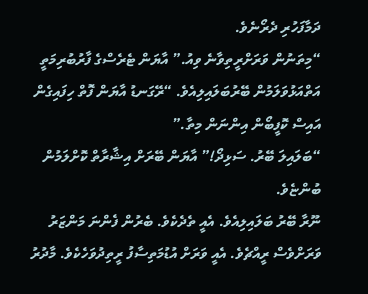ދަމާފަހުރި ދެރޯނެވެ.
“މިތަނުން ވަރަށްރީތިވާނެ ވިއު.” އާޔަން ޓެރެސްގެ ފާރުބުރިމަތީ އަތްއަޅުވަލަމުން ބޭރުބަލައިލިއެވެ. “ރޭގަނޑު އާޔަން ފޮތް ހިފައިގެން އައިސް ކޮފީބޯން އިންނަން މިތާ.”
“ބަލައިލަ ބޭރު. ސަޅިދޯ!” އާޔަން ބޭރަށް އިޝާރާތް ކޮށްލަމުން ބުންޏެވެ.
ނޫރާ ބޭރު ބަލައިލިއެވެ. އެއީ ތެދެކެވެ. ބެރުން ފެންނަ މަންޒަރު ވަރަށްވެސް ރީއްޗެވެ. އެއީ ވަރަށް އުޑުމަތިސާފު ރީތިދުވަހެކެވެ. މާދުރު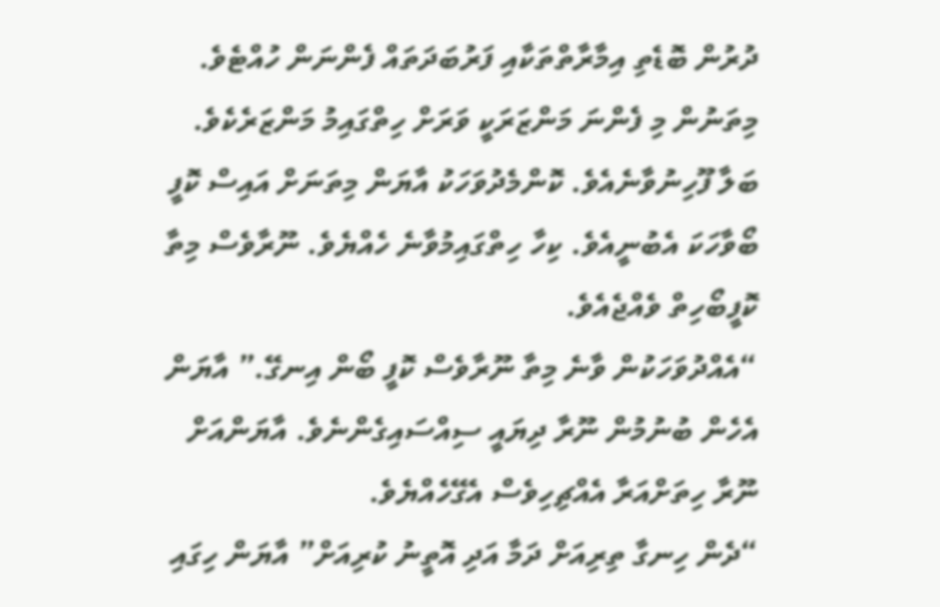ދުރުން ބޮޑެތި އިމާރާތްތަކާއި ފަރުބަދަތައް ފެންނަން ހުއްޓެވެ. މިތަނުން މި ފެންނަ މަންޒަރަކީ ވަރަށް ހިތްގައިމު މަންޒަރެކެވެ. ބަލާ ފޫހިނުވާނެއެވެ. ކޮންމެދުވަހަކު އާޔަން މިތަނަށް އައިސް ކޮފީ ބޯވާހަކަ އެބުނީއެވެ. ކިހާ ހިތްގައިމުވާނެ ހެއްޔެވެ. ނޫރާވެސް މިތާ ކޮފީބޯހިތް ވެއްޖެއެވެ.
“އެއްދުވަހަކުން ވާނެ މިތާ ނޫރާވެސް ކޮފީ ބޯން އިނގޭ.” އާޔަން އެހެން ބުނުމުން ނޫރާ ދިޔައީ ސިއްސައިގެންނެވެ. އާޔަންއަށް ނޫރާ ހިތަށްއަރާ އެއްޗިހިވެސް އެގޭހެއްޔެވެ.
“ދެން ހިނގާ ތިރިއަށް ދަމާ އަދި އޮތީނު ކުރިއަށް” އާޔަން ހިގައި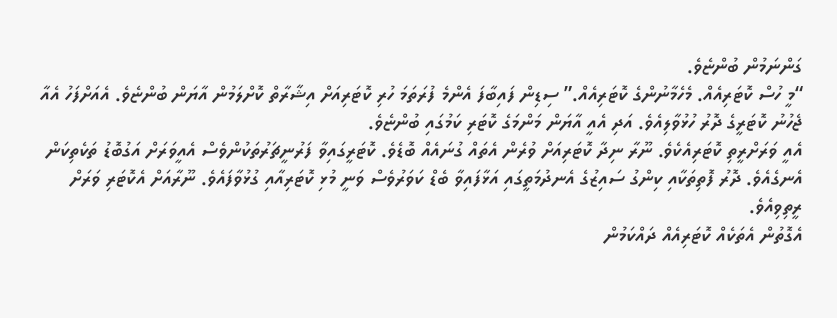ގަންނަމުން ބުންޏެވެ.
“މީ ހުސް ކޮޓަރިއެއް. މެހެމާނުންގެ ކޮޓަރިއެއް.” ސިޑިން ފައިބާފަ އެންމެ ފުރަތަމަ ހުރި ކޮޓަރިއަށް އިޝާރާތް ކޮށްލަމުން އާޔަން ބުންޏެވެ. އެއަށްފަހު އެއާ ޖެހުނު ކޮޓަރީގެ ދޮރު ހުޅުވާލިއެވެ. އަދި އެއީ އާޔަން މަންމަގެ ކޮޓަރި ކަމުގައި ބުންޏެވެ.
އެއީ ވަރަށްރީތި ކޮޓަރިއެކެވެ. ނޫރާ ނިދާ ކޮޓަރިއަށް ވުރެން އެތައް ގުނައެއް ބޮޑެވެ. ކޮޓަރީގައިވާ ފަރުނީޗަރުތަކުންވެސް އެއީވަރަށް އަގުބޮޑު ތަކެތިކަން އެނގެއެވެ. ދޮރު ފޮތިތަކާއި ކިންގު ސައިޒުގެ އެނދުމަތީގައި އަޅާފައިވާ ބެޑް ކަވަރުވެސް ވަނީ މުޅި ކޮޓަރިއާއި ގުޅުވާފައެވެ. ނޫރާއަށް އެކޮޓަރި ވަރަށް ރީތިވިއެވެ.
އެގޮތުން އެތަކެއް ކޮޓަރިއެއް ދައްކަމުން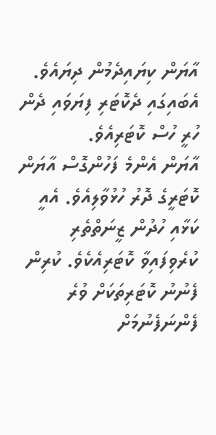އާޔަން ކިޔައިދެމުން ދިޔައެވެ. އެބައިގައި ދެކޮޓަރި ފިޔަވައި ދެން ހުރީ ހުސް ކޮޓަރިއެވެ.
އާޔަން އެންމެ ފަހުންގޮސް އާޔަން ކޮޓަރީގެ ދޮރު ހުޅުވާލިއެވެ. އެއީ ކަޅާއި ހުދުން ޒީނަތްތެރި ކުރެވިފައިވާ ކޮޓަރިއެކެވެ. ކުރިން ފެނުނު ކޮޓަރިތަކަށް ވުރެ ފެންނަފެނުމަށް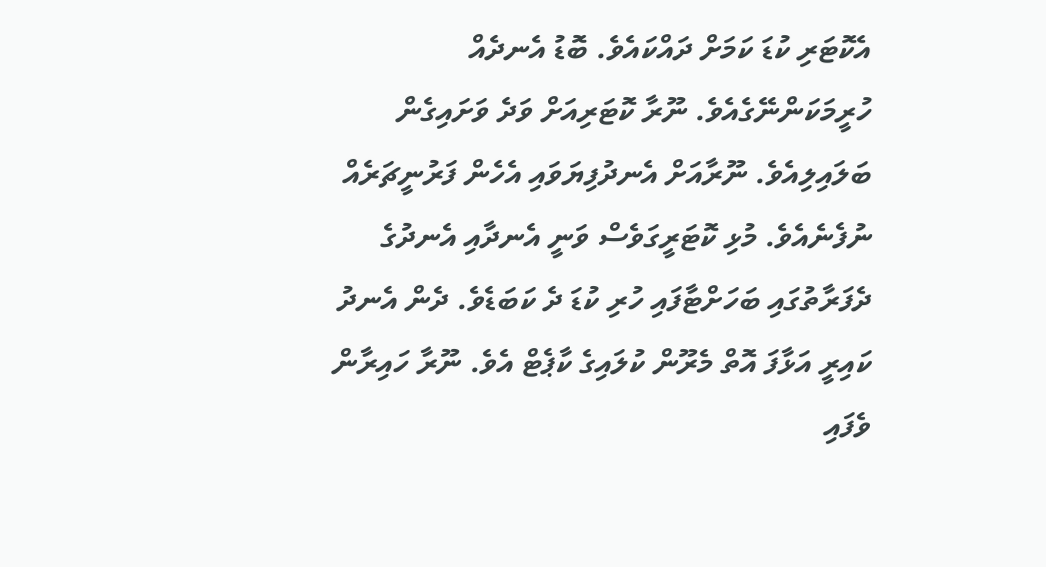އެކޮޓަރި ކުޑަ ކަމަށް ދައްކައެވެ. ބޮޑު އެނދެއް ހުރީމަކަންނޭގެއެވެ. ނޫރާ ކޮޓަރިއަށް ވަދެ ވަށައިގެން ބަލައިލިއެވެ. ނޫރާއަށް އެނދުފިޔަވައި އެހެން ފަރުނީޗަރެއް ނުފެނެއެވެ. މުޅި ކޮޓަރީގަވެސް ވަނީ އެނދާއި އެނދުގެ ދެފަރާތުގައި ބަހަށްޓާފައި ހުރި ކުޑަ ދެ ކަބަޑެވެ. ދެން އެނދު ކައިރީ އަޅާފަ އޮތް މެރޫން ކުލައިގެ ކާޕެޓް އެވެ. ނޫރާ ހައިރާން ވެފައި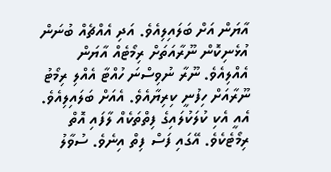އާޔަން އަށް ބަލައިލިއެވެ. އަދި އެއްޗެއް ބުނަން އުޅެނިކޮން ނޫރާއަތަށް ރިމޯޓެއް އާޔަން އެއްލިއެވެ. ނޫރާ ނުވިސްނަ ހުއްޓާ އެއްލި ރިމޯޓު ނޫރާއަށް ހިފުނީ ކިރިޔާއެވެ. އެއަށް ބަލައިލިއެވެ. އެއީ އެކި ކުލަކުލައިގެ ފިތްތަކެއް ލާފައި އޮތް ރިމޯޓެކެވެ. އޭގައި ފަސް ފިތް އިނެވެ. ސުވާލު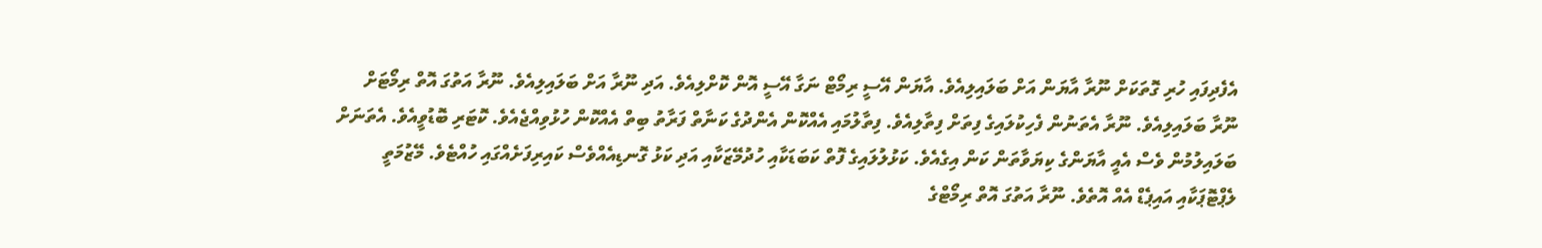އެފެދިފައި ހުރި ގޮތަކަށް ނޫރާ އާޔަން އަށް ބަލައިލިއެވެ. އާޔަން އޭސީ ރިމޯޓް ނަގާ އޭސީ އޮން ކޮށްލިއެވެ. އަދި ނޫރާ އަށް ބަލައިލިއެވެ. ނޫރާ އަތުގަ އޮތް ރިމޯޓަށް ނޫރާ ބަލައިލިއެވެ. ނޫރާ އެތަނުން ފެހިކުލައިގެ ފިތަށް ފިތާލިއެވެ. ފިތާލުމައި އެއްކޮން އެންދުގެ ކަނާތް ފަރާތު ބިތް އެއްކޮން ހުޅުވިއްޖެއެވެ. ކޮޓަރި ބޮޑުވީއެވެ. އެތަނަށް ބަލައިލުމުން ވެސް އެއީ އާޔަންގެ ކިޔަވާތަން ކަން އިގެއެވެ. ކަޅުލުލައިގެ ފޮތް ކަބަޑަކާއި ހުދުމޭޒަކާއި އަދި ކަޅު ގޮނޑިއެއްވެސް ކައިރިފަށެއްގައި ހުއްޓެވެ. މޭޒުމަތީ ލެޕްޓޮޕަކާއި އައިޕެޑް އެއް އޮތެވެ. ނޫރާ އަތުގަ އޮތް ރިމޯޓްގެ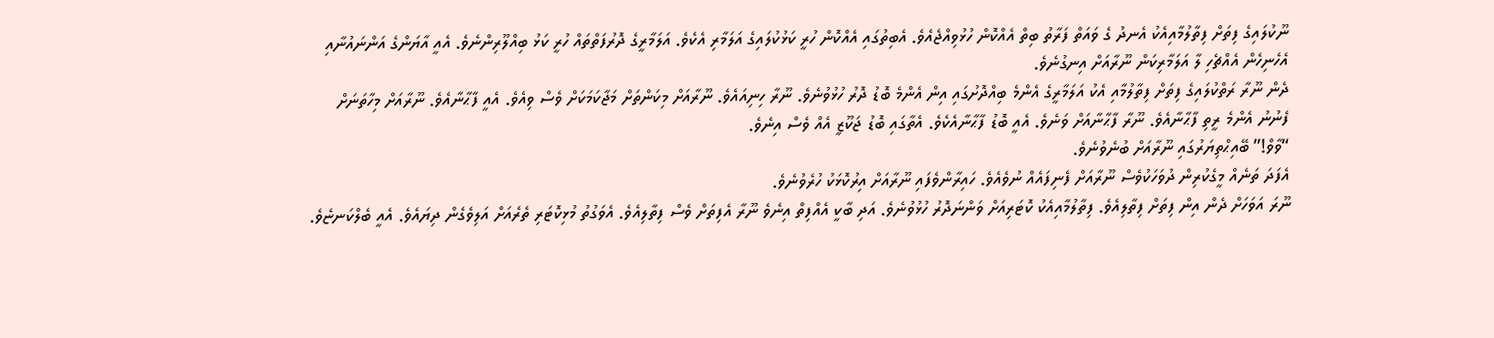ނޫކުލައިގެ ފިތަށް ފިތާލުމާއިއެކު އެނދު ގެ ވައަތް ފަރާތު ބިތް އެއްކޮން ހުޅުވިއްޖެއެވެ. އެބިތުގައި އެއްކޮން ހުރީ ކަޅުކުލައިގެ އަލަމާރި އެކެވެ. އަލަމާރީގެ ދޮރުފަތްތައް ހުރީ ކަޅު ބިއްލޫރިންނެވެ. އެއީ އާޔަންގެ އަންނައުނާއި އެހެނިހެން އެއްޗެހި ލާ އަލަމާރިކަން ނޫރާއަށް އިނގުނެވެ.
ދެން ނޫރާ ރަތްކުލައިގެ ފިތަށް ފިތާލުމާއި އެކު އަލަމާރީގެ އެންމެ ބިއްދޮށުގައި އިން އެންމެ ބޮޑު ދޮރު ހުޅުވުނެވެ. ނޫރާ ހިނިއައެވެ. ނޫރާއަށް މިކަންތަށް މަޖާކަމަކަށް ވެސް ވިއެވެ. އެއީ ފާޙާނާއެވެ. ނޫރާއަށް މިހާތަނަށް ފެނުނު އެންމެ ރީތި ފާޙާނާއެވެ. ނޫރާ ފާޙާނާއަށް ވަނެވެ. އެއީ ބޮޑު ފާޙާނާއެކެވެ. އެތާގައި ބޮޑު ޖަކޫޒީ އެއް ވެސް އިނެވެ.
“ވާވް!” ބޭއިޙްތިޔަރުގައި ނޫރާއަށް ބުނެވުނެވެ.
އެފަދަ ތަނެއް މީގެކުރިން ދުވަހަކުވެސް ނޫރާއަށް ފެނިފައެއް ނުވެއެވެ. ހައިރާންވެފައި ނޫރާއަށް އިރުކޮޅަކު ހުރެވުނެވެ.
ނޫރަ އަވަހަށް ދެން އިން ފިތަށް ފިތާލިއެވެ. ފިތާލުމާއިއެކު ކޮޓަރިއަށް ވަންނަދޮރު ހުޅުވުނެވެ. އަދި ބާކީ އެއްފިތް އިނެވެ ނޫރާ އެފިތަށް ވެސް ފިތާލިއެވެ. އެވަގުތު މުޅިކޮޓަރި ތެރެއަށް އަލިވެގެން ދިޔައެވެ. އެއީ ބެލްކަނޏެވެ.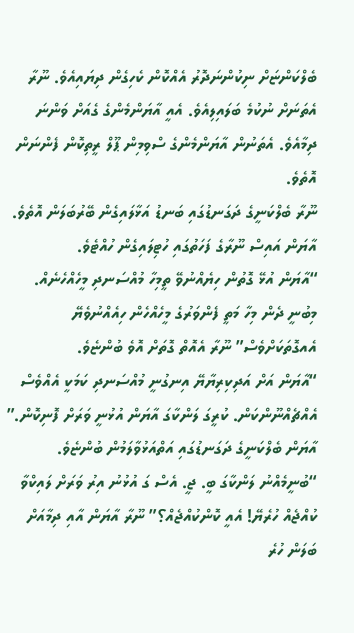ބެލްކަންޏަށް ނިކުންނަދޮރު އެއްކޮން ކެހިގެން ދިޔައިއެވެ. ނޫރާ އެތަނަށް ނުކުމެ ބަލައިލިއެވެ. އެއީ އާޔަންމެންގެ ގެއަށް ވަންނަ ދިމާއެވެ. އެތަނުން އާޔަންމެންގެ ސްވިމިން ޕޫލް ރީތިކޮން ފެންނަން އޮތެވެ.
ނޫރާ ބެލްކަނީގެ ދަގަނޑުގައި ބަނޑު އަޅާލައިގެން ބޭރުބަލަން އޮތެވެ. އާޔަން އައިސް ނޫރާގެ ފަހަތުގައި ހުޓިލައިގެން ހުއްޓެވެ.
“އާޔަން އުޅޭ ގޮތުން ހިޔެއްނުވޭ ތީމިހާ މުއްސަނދި މީހެއްހެނެއް. މިބުނީ ދެން މިހާ މަތީ ފެންވަރުގެ މީހެއްހެން ހިއެއްނުވެޔޭ އެއގޮތަކަށްވެސް” ނޫރާ އެއޮތް ގޮތަށް އޮވެ ބުންޏެވެ.
“އާޔަން އަށް އަދިކިރިޔާޔޭ އިނގުނީ މުއްސަނދި ކަމަކީ އެއްވެސް އެއްޗެއްނޫންކަން. ކުރީގަ ލަންކާގަ އާޔަން އުޅުނީ ވަރަށް ފޮނިކޮން.” އާޔަން ބެލްކަނީގެ ދަގަނޑުގައި އަތްއަޅުވާލަމުން ބުންޏެވެ.
“ބުނީމެއްނު ލަންކާގަ ބީ. ޖީ. އެސް ގަ އުޅުނު އިރު ވަރަށް ލައިކްވާ ކުއްޖެއް ހުރެޔޭ! އެއީ ކޮންކުއްޖެއް؟” ނޫރާ އާޔަން އާއި ދިމާއަށް ބަލަން ހުރެ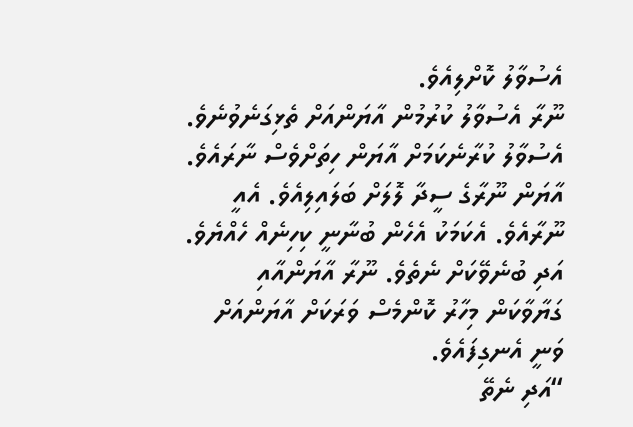އެސުވާލު ކޮށްލިއެވެ.
ނޫރާ އެސުވާލު ކުރުމުން އާޔަންއަށް ތެޅިގަނެވުނެވެ. އެސުވާލު ކުރާނެކަމަށް އާޔަން ހިތަށްވެސް ނާރައެވެ. އާޔަން ނޫރާގެ ސީދާ ލޮލަށް ބަލައިލިއެވެ. އެއީ ނޫރާއެވެ. އެކަމަކު އެހެން ބުނާނީ ކިހިނެއް ހެއްޔެވެ. އަދި ބުނެވޭކަށް ނެތެވެ. ނޫރާ އާޔަންއާއި ގަޔާވާކަން މިހާރު ކޮންމެސް ވަރަކަށް އާޔަންއަށް ވަނީ އެނގިފައެވެ.
“އަދި ނެތޭ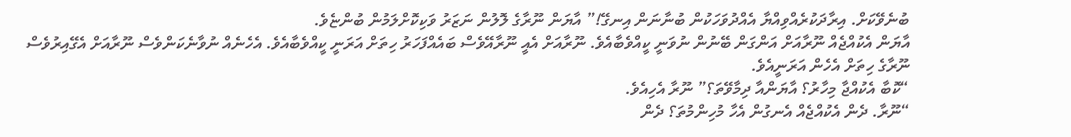ބުނެވޭކަށް. އިރާދަކުރެއްވިއްޔާ އެއްދުވަހަކުން ބުނާނަން އިނގޭ!” އާޔަން ނޫރާގެ ލޮލުން ނަޒަރު ވަކިކޮށްލަމުން ބުންޏެވެ.
އާޔަން އެކުއްޖެއް ނޫރާއަށް އަންގަން ބޭނުން ނުވަނީ ކީއްވެބާއެވެ. ނޫރާއަށް އެއީ ނޫރާއޭވެސް ބައެއްފަހަރު ހިތަށް އަރަނީ ކީއްވެބާއެވެ. އެހެނެއް ނުވާނެކަންވެސް ނޫރާއަށް އެގޭއިރުވެސް ނޫރާގެ ހިތަށް އެހެން އަރަނީއެވެ.
“ކޮބާ އެކުއްޖާ މިހާރު؟ އާޔަންއާ ދިމާވޭތަ؟” ނޫރާ އެހިއެވެ.
“ނޫރާ. ދެން އެކުއްޖެއް އެނގުން އެހާ މުހިންމުތަ؟ ދެން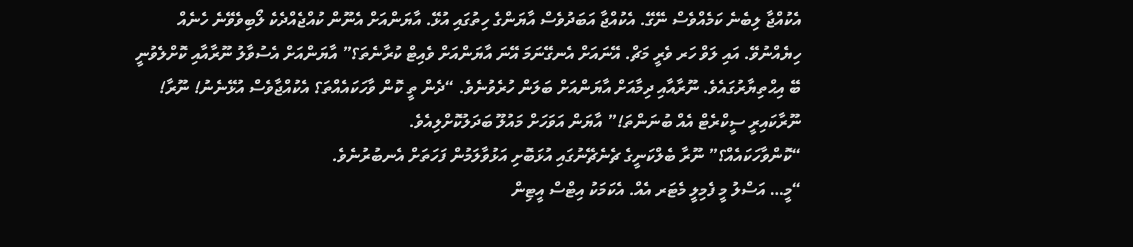އެކުއްޖާ ލިބެނެ ކަމެއްވެސް ނޭގޭ. އެކުއްޖާ އަބަދުވެސް އާޔަންގެ ހިތުގައި އުޅޭ. އާޔަންއަށް އެނޫން ކުއްޖެއްދެކެ ލޯބިވެވޭނެ ހެނެއް ހިޔެއްނުވޭ. އައި ލަވް ހަރ ވެރީ މަޗް. އޭނައަށް އެނގޭނަމަ އޭނަ އާޔަންއަށް ވެއިޓް ކުރާނެތަ؟” އާޔަންއަށް އެސުވާލު ނޫރާއާއި ކޮށްލެވުނީ ބޭ އިޙްތިޔާރުގައެވެ. ނޫރާއާއި ދިމާއަށް އާޔަންއަށް ބަލަން ހުރެވުނެވެ. “ދެން ތީ ކޮން ވާހަކައެއްތަ؟ އެކުއްޖާވެސް އުޅޭނެނު! ނޫރާ! ނޫރާކައިރީ ސީކްރެޓް އެއް ބުނަންތަ!” އާޔަން އަވަހަށް މައުލޫ ބަދަލުކޮށްލިއެވެ.
“ކޮންވާހަކައެއް؟” ނޫރާ ބެލްކަނީގެ ޗެނެޗޭނުގައި އުޅަބޮށި އަޅުވާލަމުން ފަހަތަށް އެނބުރުނެވެ.
“މީ… އަސްލު މީ ފެމިލީ މެޓަރ އެއް. އެކަމަކު އިޓްސް އީޓިން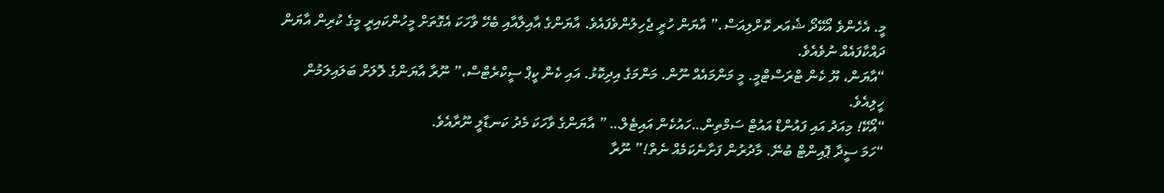މީ. އެހެންވެ އޯކޭދޯ ޝެއަރ ކޮށްލިއަސް.” އާޔަން ހުރީ ޖެހިލުންވެފައެވެ. އާޔަންގެ އާއިލާއާއި ބެހޭ ވާހަކަ އެގޮތަށް މީހުންކައިރީ މީގެ ކުރިން އާޔަން ދައްކާފައެއް ނުވެއެވެ.
“އާޔަން، ޔޫ ކެން ޓްރަސްޓްމީ. މީ މަންމައެއް ނޫން. މަންމަގެ އިދިކޮޅު. އައި ކެން ކީޕް ސީކްރެޓްސް،” ނޫރާ އާޔަންގެ ލޮލަށް ބަލައިލަމުން ހީލިއެވެ.
“އޯކޭ! މިއަދު އައި ފައުންޑް އައުޓް ސަމްތިން…ހައުކެން އައިޓެލް… ” އާޔަންގެ ވާހަކަ މެދު ކަނޑާލީ ނޫރާއެވެ.
“ހަމަ ސީދާ ޕޮއިންޓް ބުނޭ. މާދުރުން ފަށާނެކަމެއް ނެތް!” ނޫރާ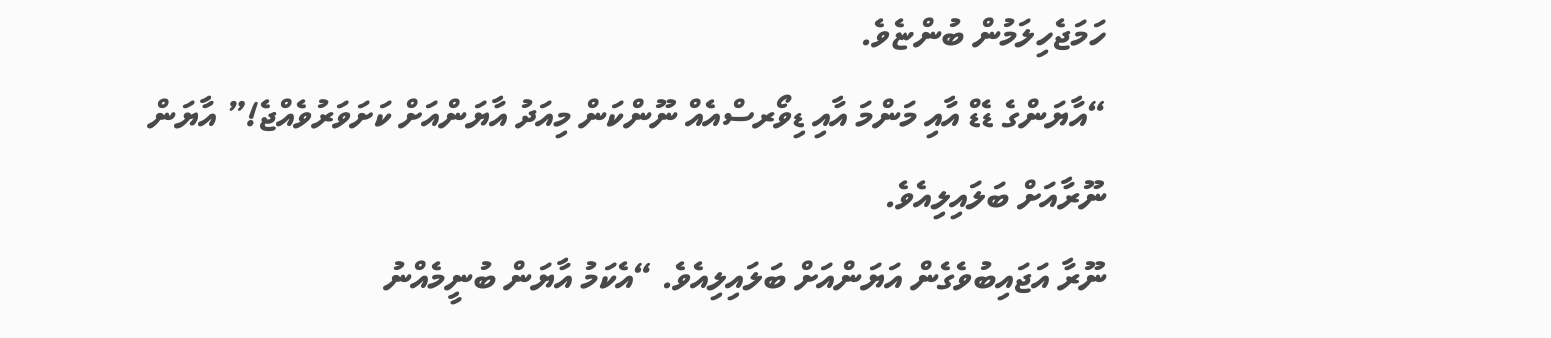ހަމަޖެހިލަމުން ބުންޏެވެ.
“އާޔަންގެ ޑެޑް އާއި މަންމަ އާއި ޑިވޯރސްއެއް ނޫންކަން މިއަދު އާޔަންއަށް ކަށަވަރުވެއްޖެ!” އާޔަން ނޫރާއަށް ބަލައިލިއެވެ.
ނޫރާ އަޖައިބުވެގެން އަޔަންއަށް ބަލައިލިއެވެ. “އެކަމު އާޔަން ބުނީމެއްނު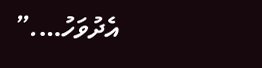އެދުވަހު….”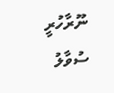ނޫރާހުރީ ސުވާލު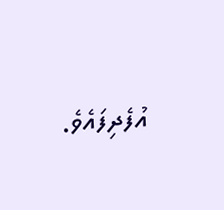އުފެދިފައެވެ.